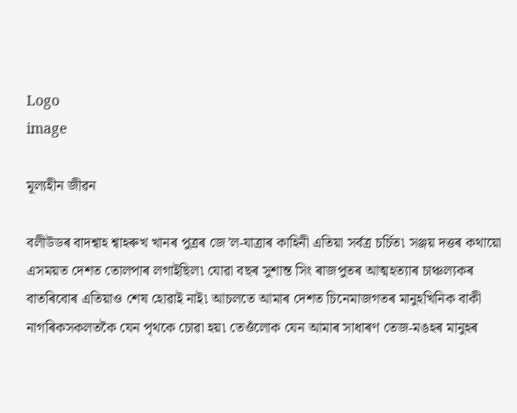Logo
image

মূল্যহীন জীৱন

বলীউডৰ বাদশ্বাহ শ্বাহৰুখ খানৰ পুত্ৰৰ জে’ল-যাত্ৰাৰ কাহিনী এতিয়া সৰ্বত্ৰ চৰ্চিত৷ সঞ্জয় দত্তৰ কথায়ো এসময়ত দেশত তোলপাৰ লগাইছিল৷ যোৱা বছৰ সুশান্ত সিং ৰাজপুতৰ আত্মহত্যাৰ চাঞ্চল্যকৰ বাতৰিবোৰ এতিয়াও শেষ হোৱাই নাই৷ আচলতে আমাৰ দেশত চিনেমাজগতৰ মানুহখিনিক বাকী নাগৰিকসকলতকৈ যেন পৃথকে চোৱা হয়৷ তেওঁলোক যেন আমাৰ সাধাৰণ তেজ-মঙহৰ মানুহৰ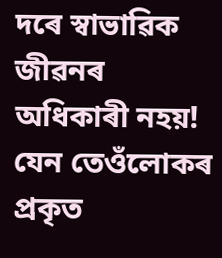দৰে স্বাভাৱিক জীৱনৰ অধিকাৰী নহয়! যেন তেওঁলোকৰ প্ৰকৃত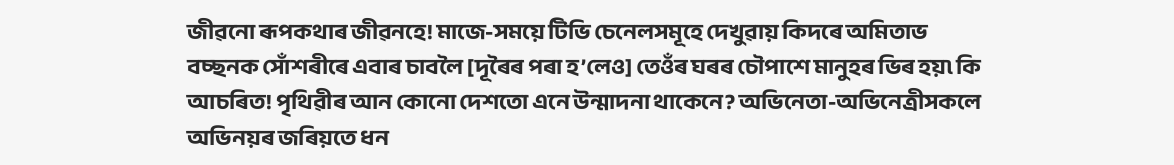জীৱনো ৰূপকথাৰ জীৱনহে! মাজে-সময়ে টিভি চেনেলসমূহে দেখুৱায় কিদৰে অমিতাভ বচ্ছনক সোঁশৰীৰে এবাৰ চাবলৈ [দূৰৈৰ পৰা হ’লেও] তেওঁৰ ঘৰৰ চৌপাশে মানুহৰ ভিৰ হয়৷ কি আচৰিত! পৃথিৱীৰ আন কোনো দেশতো এনে উন্মাদনা থাকেনে? অভিনেতা-অভিনেত্ৰীসকলে অভিনয়ৰ জৰিয়তে ধন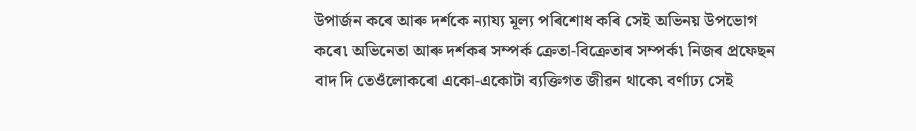উপাৰ্জন কৰে আৰু দৰ্শকে ন্যায্য মূল্য পৰিশোধ কৰি সেই অভিনয় উপভোগ কৰে৷ অভিনেতা আৰু দৰ্শকৰ সম্পৰ্ক ক্ৰেতা-বিক্ৰেতাৰ সম্পৰ্ক৷ নিজৰ প্ৰফেছন বাদ দি তেওঁলোকৰো একো-একোটা ব্যক্তিগত জীৱন থাকে৷ বৰ্ণাঢ্য সেই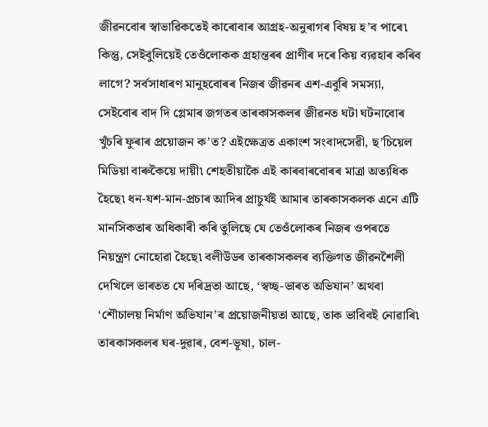জীৱনবোৰ স্বাভাৱিকতেই কাৰোবাৰ আগ্ৰহ-অনুৰাগৰ বিষয় হ’ব পাৰে৷ কিন্তু, সেইবুলিয়েই তেওঁলোকক গ্ৰহান্তৰৰ প্ৰাণীৰ দৰে কিয় ব্যৱহাৰ কৰিব লাগে? সৰ্বসাধাৰণ মানুহবোৰৰ নিজৰ জীৱনৰ এশ-এবুৰি সমস্যা, সেইবোৰ বাদ দি গ্লেমাৰ জগতৰ তাৰকাসকলৰ জীৱনত ঘটা ঘটনাবোৰ খুঁচৰি ফুৰাৰ প্ৰয়োজন ক’ত? এইক্ষেত্ৰত একাংশ সংবাদসেৱী, ছ’চিয়েল মিডিয়া বাৰুকৈয়ে দায়ী৷ শেহতীয়াকৈ এই কাৰবাৰবোৰৰ মাত্ৰা অত্যধিক হৈছে৷ ধন-যশ-মান-প্ৰচাৰ আদিৰ প্ৰাচুৰ্যই আমাৰ তাৰকাসকলক এনে এটি মানসিকতাৰ অধিকাৰী কৰি তুলিছে যে তেওঁলোকৰ নিজৰ ওপৰতে নিয়ন্ত্ৰণ নোহোৱা হৈছে৷ বলীউডৰ তাৰকাসকলৰ ব্যক্তিগত জীৱনশৈলী দেখিলে ভাৰতত যে দৰিদ্ৰতা আছে, ‘স্বচ্ছ-ভাৰত অভিযান’ অথবা ‘শৌচালয় নিৰ্মাণ অভিযান’ৰ প্ৰয়োজনীয়তা আছে, তাক ভাবিবই নোৱাৰি৷ তাৰকাসকলৰ ঘৰ-দুৱাৰ, বেশ-ভূষা, চাল-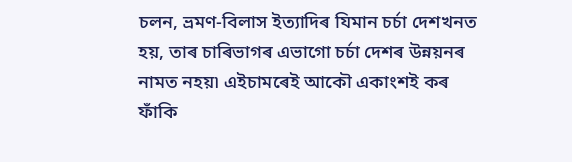চলন, ভ্ৰমণ-বিলাস ইত্যাদিৰ যিমান চৰ্চা দেশখনত হয়, তাৰ চাৰিভাগৰ এভাগো চৰ্চা দেশৰ উন্নয়নৰ নামত নহয়৷ এইচামৰেই আকৌ একাংশই কৰ ফাঁকি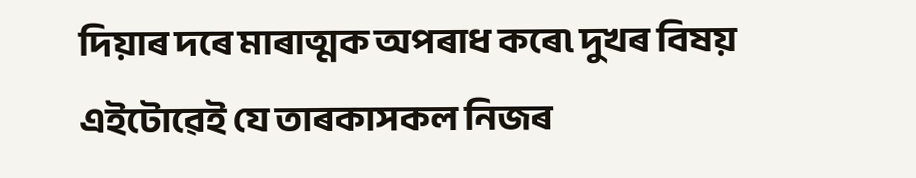দিয়াৰ দৰে মাৰাত্মক অপৰাধ কৰে৷ দুখৰ বিষয় এইটোৱেই যে তাৰকাসকল নিজৰ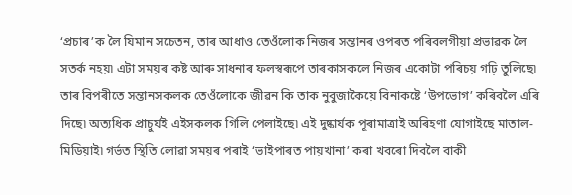‘প্ৰচাৰ’ক লৈ যিমান সচেতন, তাৰ আধাও তেওঁলোক নিজৰ সন্তানৰ ওপৰত পৰিবলগীয়া প্ৰভাৱক লৈ সতৰ্ক নহয়৷ এটা সময়ৰ কষ্ট আৰু সাধনাৰ ফলস্বৰূপে তাৰকাসকলে নিজৰ একোটা পৰিচয় গঢ়ি তুলিছে৷ তাৰ বিপৰীতে সন্তানসকলক তেওঁলোকে জীৱন কি তাক নুবুজাকৈয়ে বিনাকষ্টে ‘উপভোগ’ কৰিবলৈ এৰি দিছে৷ অত্যধিক প্ৰাচুৰ্যই এইসকলক গিলি পেলাইছে৷ এই দুষ্কাৰ্যক পূৰামাত্ৰাই অৰিহণা যোগাইছে মাতাল-মিডিয়াই৷ গৰ্ভত স্থিতি লোৱা সময়ৰ পৰাই ‘ভাইপাৰত পায়খানা’ কৰা খবৰো দিবলৈ বাকী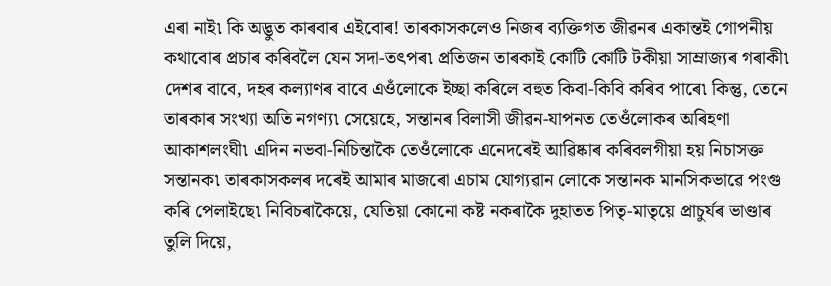এৰা নাই৷ কি অদ্ভুত কাৰবাৰ এইবোৰ! তাৰকাসকলেও নিজৰ ব্যক্তিগত জীৱনৰ একান্তই গোপনীয় কথাবোৰ প্ৰচাৰ কৰিবলৈ যেন সদা-তৎপৰ৷ প্ৰতিজন তাৰকাই কোটি কোটি টকীয়া সাম্ৰাজ্যৰ গৰাকী৷ দেশৰ বাবে, দহৰ কল্যাণৰ বাবে এওঁলোকে ইচ্ছা কৰিলে বহুত কিবা-কিবি কৰিব পাৰে৷ কিন্তু, তেনে তাৰকাৰ সংখ্যা অতি নগণ্য৷ সেয়েহে, সন্তানৰ বিলাসী জীৱন-যাপনত তেওঁলোকৰ অৰিহণা আকাশলংঘী৷ এদিন নভবা-নিচিন্তাকৈ তেওঁলোকে এনেদৰেই আৱিষ্কাৰ কৰিবলগীয়া হয় নিচাসক্ত সন্তানক৷ তাৰকাসকলৰ দৰেই আমাৰ মাজৰো এচাম যোগ্যৱান লোকে সন্তানক মানসিকভাৱে পংগু কৰি পেলাইছে৷ নিবিচৰাকৈয়ে, যেতিয়া কোনো কষ্ট নকৰাকৈ দুহাতত পিতৃ-মাতৃয়ে প্ৰাচুৰ্যৰ ভাণ্ডাৰ তুলি দিয়ে,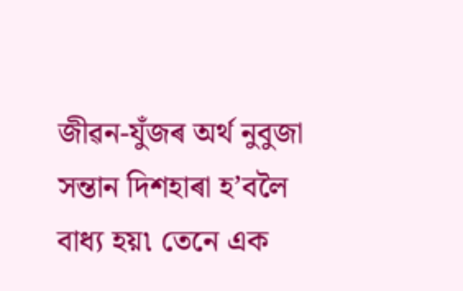জীৱন-যুঁজৰ অৰ্থ নুবুজা সন্তান দিশহাৰা হ’বলৈ বাধ্য হয়৷ তেনে এক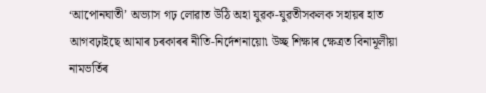‘আপোনঘাতী’ অভ্যাস গঢ় লোৱাত উঠি অহা যুৱক-যুৱতীসকলক সহায়ৰ হাত আগবঢ়াইছে আমাৰ চৰকাৰৰ নীতি-নিৰ্দেশনায়ো৷ উচ্ছ শিক্ষাৰ ক্ষেত্ৰত বিনামূলীয়া নামভৰ্তিৰ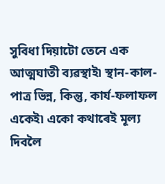সুবিধা দিয়াটো তেনে এক আত্মঘাতী ব্যৱস্থাই৷ স্থান-কাল-পাত্ৰ ভিন্ন, কিন্তু, কাৰ্য-ফলাফল একেই৷ একো কথাৰেই মূল্য দিবলৈ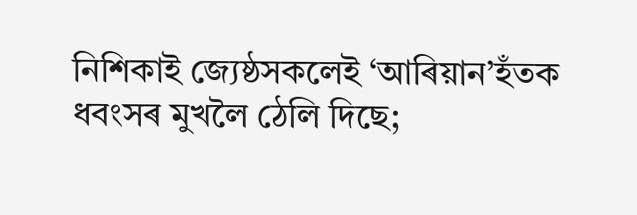নিশিকাই জ্যেষ্ঠসকলেই ‘আৰিয়ান’হঁতক ধবংসৰ মুখলৈ ঠেলি দিছে;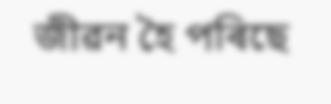জীৱন হৈ পৰিছে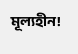মূল্যহীন!